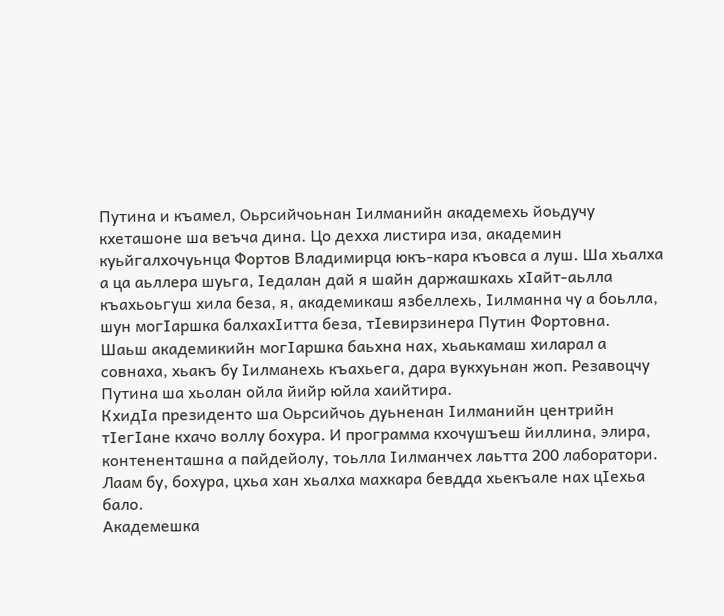Путина и къамел, Оьрсийчоьнан Iилманийн академехь йоьдучу кхеташоне ша веъча дина. Цо дехха листира иза, академин куьйгалхочуьнца Фортов Владимирца юкъ-кара къовса а луш. Ша хьалха а ца аьллера шуьга, Iедалан дай я шайн даржашкахь хIайт-аьлла къахьоьгуш хила беза, я, академикаш язбеллехь, Iилманна чу а боьлла, шун могIаршка балхахIитта беза, тIевирзинера Путин Фортовна.
Шаьш академикийн могIаршка баьхна нах, хьаькамаш хиларал а совнаха, хьакъ бу Iилманехь къахьега, дара вукхуьнан жоп. Резавоцчу Путина ша хьолан ойла йийр юйла хаийтира.
КхидIа президенто ша Оьрсийчоь дуьненан Iилманийн центрийн тIегIане кхачо воллу бохура. И программа кхочушъеш йиллина, элира, контененташна а пайдейолу, тоьлла Iилманчех лаьтта 200 лаборатори. Лаам бу, бохура, цхьа хан хьалха махкара бевдда хьекъале нах цIехьа бало.
Академешка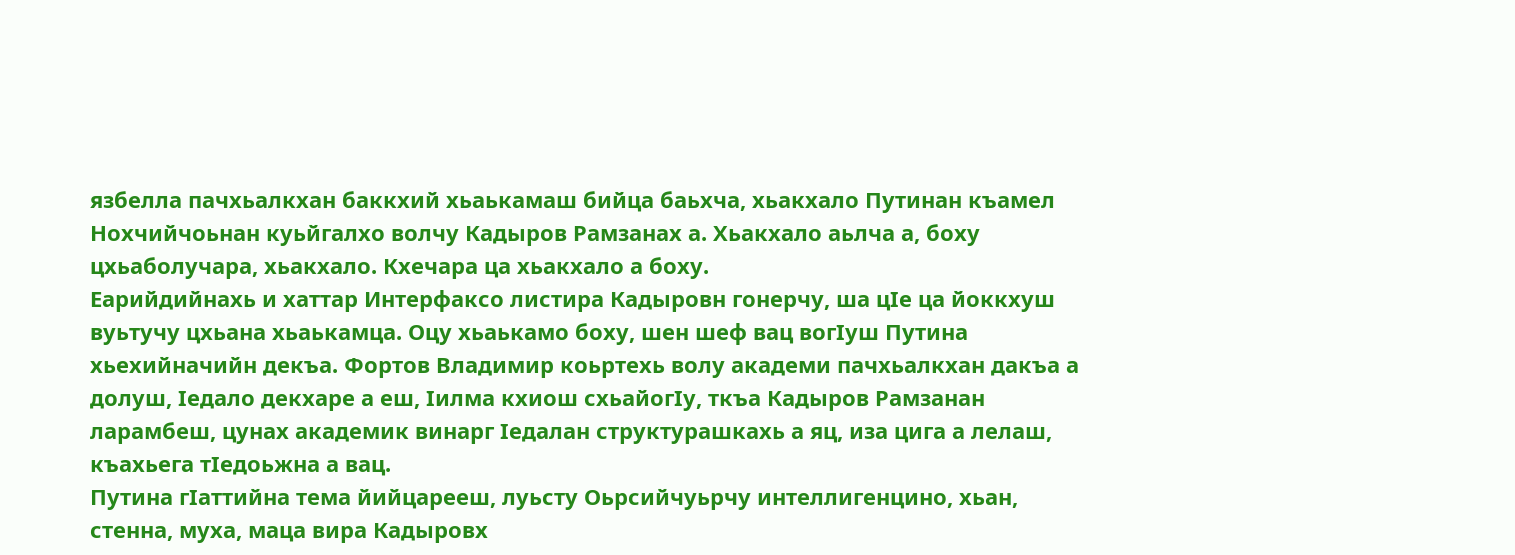язбелла пачхьалкхан баккхий хьаькамаш бийца баьхча, хьакхало Путинан къамел Нохчийчоьнан куьйгалхо волчу Кадыров Рамзанах а. Хьакхало аьлча а, боху цхьаболучара, хьакхало. Кхечара ца хьакхало а боху.
Еарийдийнахь и хаттар Интерфаксо листира Кадыровн гонерчу, ша цIе ца йоккхуш вуьтучу цхьана хьаькамца. Оцу хьаькамо боху, шен шеф вац вогIуш Путина хьехийначийн декъа. Фортов Владимир коьртехь волу академи пачхьалкхан дакъа а долуш, Iедало декхаре а еш, Iилма кхиош схьайогIу, ткъа Кадыров Рамзанан ларамбеш, цунах академик винарг Iедалан структурашкахь а яц, иза цига а лелаш, къахьега тIедоьжна а вац.
Путина гIаттийна тема йийцарееш, луьсту Оьрсийчуьрчу интеллигенцино, хьан, стенна, муха, маца вира Кадыровх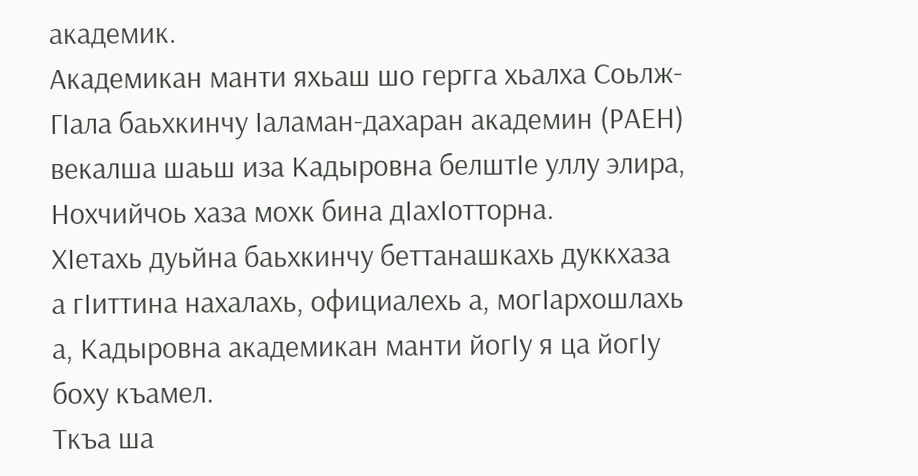академик.
Академикан манти яхьаш шо гергга хьалха Соьлж-ГIала баьхкинчу Iаламан-дахаран академин (РАЕН) векалша шаьш иза Кадыровна белштIе уллу элира, Нохчийчоь хаза мохк бина дIахIотторна.
ХIетахь дуьйна баьхкинчу беттанашкахь дуккхаза а гIиттина нахалахь, официалехь а, могIархошлахь а, Кадыровна академикан манти йогIу я ца йогIу боху къамел.
Ткъа ша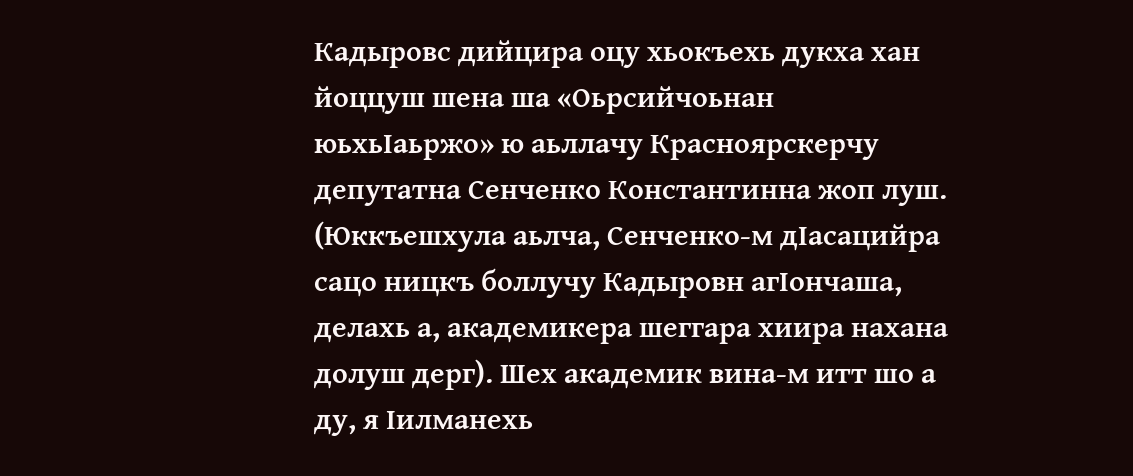Кадыровс дийцира оцу хьокъехь дукха хан йоццуш шена ша «Оьрсийчоьнан юьхьIаьржо» ю аьллачу Красноярскерчу депутатна Сенченко Константинна жоп луш. (Юккъешхула аьлча, Сенченко-м дIасацийра сацо ницкъ боллучу Кадыровн агIончаша, делахь а, академикера шеггара хиира нахана долуш дерг). Шех академик вина-м итт шо а ду, я Iилманехь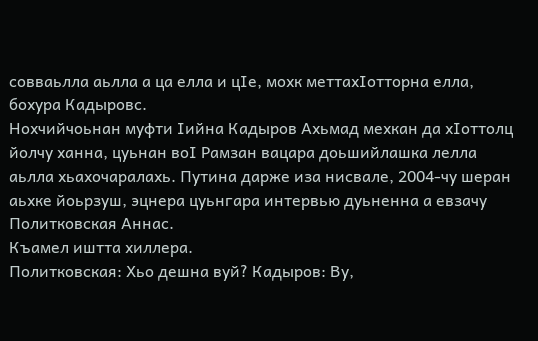совваьлла аьлла а ца елла и цIе, мохк меттахIотторна елла, бохура Кадыровс.
Нохчийчоьнан муфти Iийна Кадыров Ахьмад мехкан да хIоттолц йолчу ханна, цуьнан воI Рамзан вацара доьшийлашка лелла аьлла хьахочаралахь. Путина дарже иза нисвале, 2004-чу шеран аьхке йоьрзуш, эцнера цуьнгара интервью дуьненна а евзачу Политковская Аннас.
Къамел иштта хиллера.
Политковская: Хьо дешна вуй? Кадыров: Ву,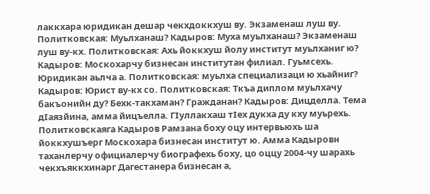лаккхара юридикан дешар чекхдоккхуш ву. Экзаменаш луш ву. Политковская: Муьлханаш? Кадыров: Муха муьлханаш? Экзаменаш луш ву-кх. Политковская: Ахь йоккхуш йолу институт муьлханиг ю? Кадыров: Москохарчу бизнесан институтан филиал. Гуьмсехь. Юридикан аьлча а. Политковская: муьлха специализаци ю хьайниг? Кадыров: Юрист ву-кх со. Политковская: Ткъа диплом муьлхачу бакъонийн ду? Бехк-такхаман? Гражданан? Кадыров: Дицделла. Тема дIаязйина, амма йицъелла. ГIуллакхаш тIех дукха ду кху муьрехь.
Политковскаяга Кадыров Рамзана боху оцу интервьюхь ша йоккхушъерг Москохара бизнесан институт ю. Амма Кадыровн таханлерчу официалерчу биографехь боху, цо оццу 2004-чу шарахь чекхъяккхинарг Дагестанера бизнесан а,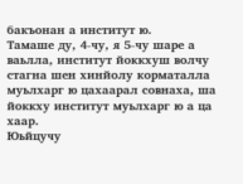бакъонан а институт ю.
Тамаше ду, 4-чу, я 5-чу шаре а ваьлла, институт йоккхуш волчу стагна шен хинйолу корматалла муьлхарг ю цахаарал совнаха, ша йоккху институт муьлхарг ю а ца хаар.
Юьйцучу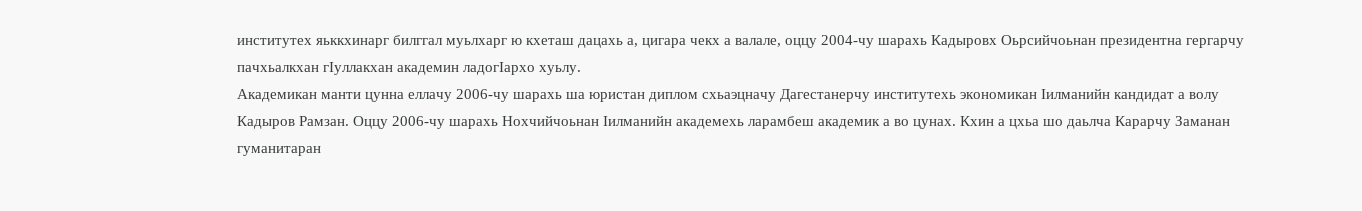институтех яьккхинарг билггал муьлхарг ю кхеташ дацахь а, цигара чекх а валале, оццу 2004-чу шарахь Кадыровх Оьрсийчоьнан президентна гергарчу пачхьалкхан гIуллакхан академин ладогIархо хуьлу.
Академикан манти цунна еллачу 2006-чу шарахь ша юристан диплом схьаэцначу Дагестанерчу институтехь экономикан Iилманийн кандидат а волу Кадыров Рамзан. Оццу 2006-чу шарахь Нохчийчоьнан Iилманийн академехь ларамбеш академик а во цунах. Кхин а цхьа шо даьлча Карарчу Заманан гуманитаран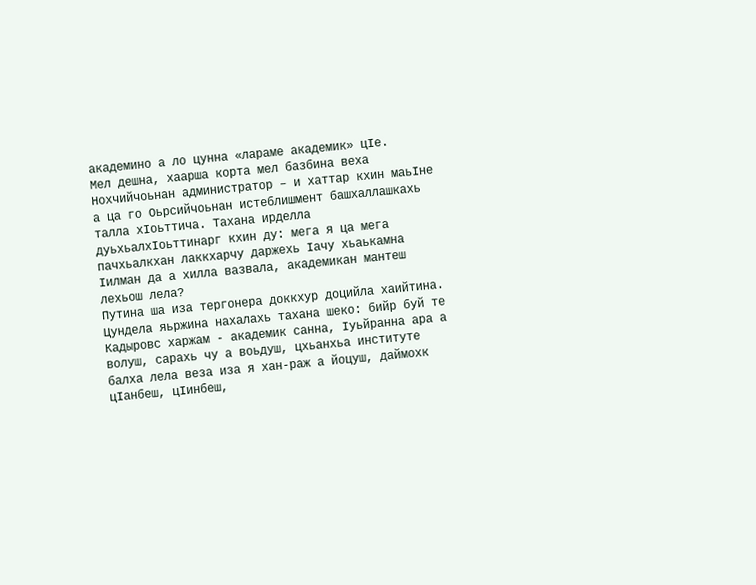академино а ло цунна «лараме академик» цIе.
Мел дешна, хаарша корта мел базбина веха Нохчийчоьнан администратор – и хаттар кхин маьIне а ца го Оьрсийчоьнан истеблишмент башхаллашкахь талла хIоьттича. Тахана ирделла дуьхьалхIоьттинарг кхин ду: мега я ца мега пачхьалкхан лаккхарчу даржехь Iачу хьаькамна Iилман да а хилла вазвала, академикан мантеш лехьош лела?
Путина ша иза тергонера доккхур доцийла хаийтина. Цундела яьржина нахалахь тахана шеко: бийр буй те Кадыровс харжам - академик санна, Iуьйранна ара а волуш, сарахь чу а воьдуш, цхьанхьа институте балха лела веза иза я хан-раж а йоцуш, даймохк цIанбеш, цIинбеш,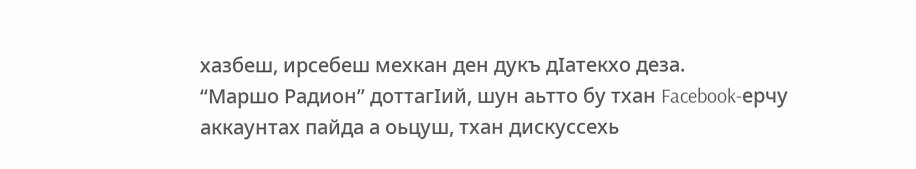хазбеш, ирсебеш мехкан ден дукъ дIатекхо деза.
“Маршо Радион” доттагIий, шун аьтто бу тхан Facebook-ерчу аккаунтах пайда а оьцуш, тхан дискуссехь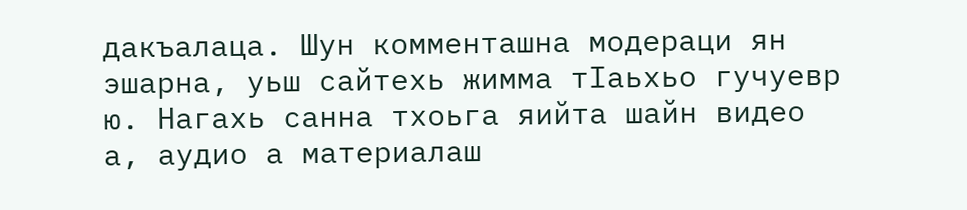дакъалаца. Шун комменташна модераци ян эшарна, уьш сайтехь жимма тIаьхьо гучуевр ю. Нагахь санна тхоьга яийта шайн видео а, аудио а материалаш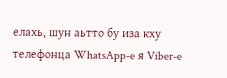елахь, шун аьтто бу иза кху телефонца WhatsApp-e я Viber-e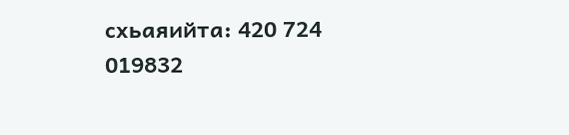схьаяийта: 420 724 019832